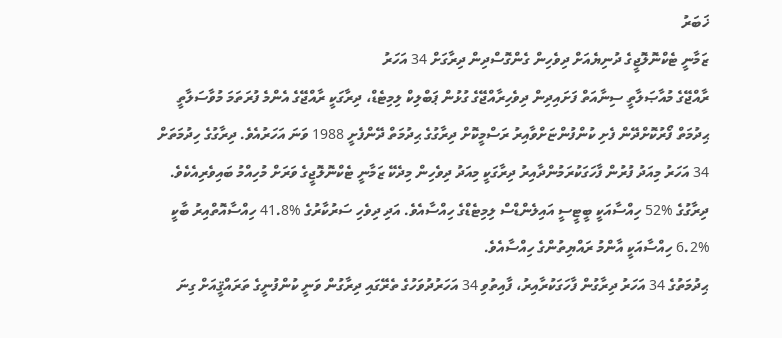ޚަބަރު
ޒަމާނީ ޓެކްނޮލޮޖީގެ ދުނިޔެއަށް ދިވެހިން ގެންގޮސްދިން ދިރާގަށް 34 އަހަރު
ރާއްޖޭގެ މުއާޞަލާތީ ސިނާއަތް ފަށައިދިން ދިވެހިރާއްޖޭގެ ގުޅުން ޕަބްލިކް ލިމިޓެޑް، ދިރާގަކީ ރާއްޖޭގެ އެންމެ ފުރަތަމަ މުވާސަލާތީ ޙިދުމަތް ފޯރުކޮށްދޭން ފެށި ކުންފުންޏަށްވާއިރު ރަސްމީކޮށް ދިރާގުގެ ޙިދުމަތް ދޭންފެށީ 1988 ވަނަ އަހަރުއެވެ. ދިރާގުގެ ހިދުމަތަށް 34 އަހަރު މިއަދު ފުރުން ފާހަގަކުރަމުންދާއިރު ދިރާގަކީ މިއަދު ދިވެހިން މިދެކޭ ޒަމާނީ ޓެކްނޮލޮޖީގެ ވަރަށް މުހިއްމު ބައިވެރިއެކެވެ.
ދިރާގުގެ %52 ހިއްސާއަކީ ބީޓީސީ އައިލެންޑްސް ލިމިޓެޑްގެ ހިއްސާއެވެ. އަދި ދިވެހި ސަރުކާރުގެ %41.8 ހިއްސާއޮތްއިރު ބާކީ %6.2 ހިއްސާއަކީ އާންމު ރައްޔިތުންގެ ހިއްސާއެވެ.
ޙިދުމަތުގެ 34 އަހަރު ދިރާގުން ފާހަގަކުރާއިރު، ފާއިތުވި 34 އަހަރުދުވަހުގެ ތެރޭގައި ދިރާގުން ވަނީ ކުންފުނީގެ ތަރައްޤީއަށް ގިނަ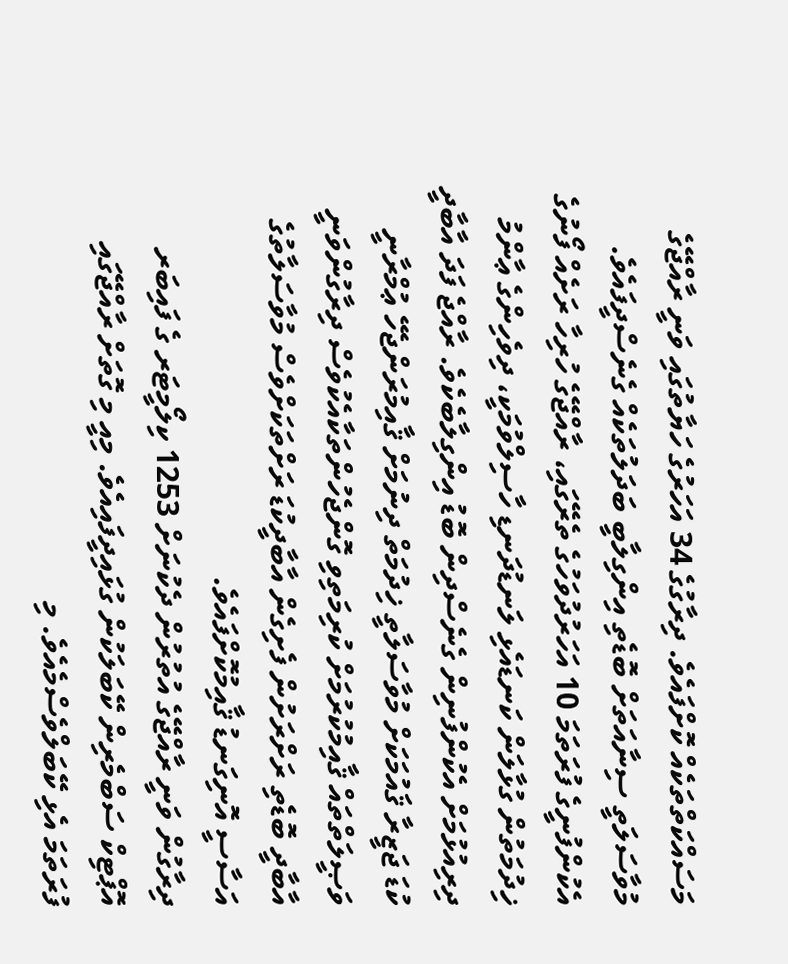މަސައްކަތްތަކެއް ކޮށްފައެވެ. ދިރާގުގެ 34 އަހަރުގެ ހަޔާތުގައި ވަނީ ރާއްޖޭގެ މުވާސަލަތީ ސިނާއަތަށް ބޮޑެތި އިންގިލާބީ ބަދަލުތަކެއް ގެނެސްދީފައެވެ.
އެކުންފުނީގެ ފުރަތަމަ 10 އަހަރުދުވަހުގެ ތެރޭގައި، ރާއްޖޭގެ ހުރިހާ ރަށެއް ފޯނުގެ ޚިދުމަތުން ގުޅާލަން ކަނޑައެޅި ލަނޑުދަނޑި ހާސިލްވުމަކީ، ދިވެހިންގެ ޢާންމު ދިރިއުޅުމަށް އެކުންފުނިން ގެނެސްދިން ބޮޑު އިންގިލާބެކެވެ. ރާއްޖެ ފަދަ އާބާދީ ކުޑަ ޖަޒީރާ ޤައުމަކަށް މުވާސަލާތީ ޚިދުމަތް ދިނުމަށް ޤާއިމުރަންޖެހޭ ޢުމްރާނީ ވަޞީލަތްތައް ޤާއިމުކުރުމަށް ކުރިމަތިވި ގޮންޖެހުންތަކާއެކުވެސް ދިރާގުންވަނީ އާބާދީ ބޮޑެތި ރަށްރަށުން ފެށިގެން އާބާދީކުޑަ ރަށްތަކަށްވެސް މުވާސަލާތުގެ އަސާސީ އޮނިގަނޑު ޤާއިމުކޮށްފައެވެ.
ދިރާގުން ވަނީ ރާއްޖޭގެ އުތުރުން ދެކުނަށް 1253 ކިލޯމީޓަރ ގެ ފައިބަރ އޮޕްޓިކް ސަބްމެރިން ކޭބަލަކުން ގުޅައިދީފައިއެވެ. މިއީ މި ގޮތަށް ރާއްޖޭގައި ފުރަތަމަ އެޅި ކޭބަލްވެސްމެއެވެ. މި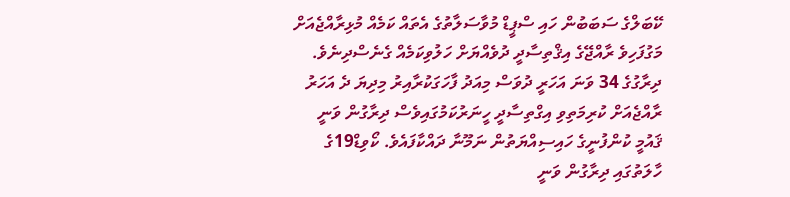ކޭބަލްގެ ސަބަބުން ހައި ސްޕީޑް މުވާސަލާތުގެ އެތައް ކަމެއް މުޅިރާއްޖެއަށް މަގުފަހިވެ ރާއްޖޭގެ އިޤްތިސާދީ ދުވެއްޔަށް ހަލުވިކަމެއް ގެނެސްދިނެވެ.
ދިރާގުގެ 34 ވަނަ އަހަރީ ދުވަސް މިއަދު ފާހަގަކުރާއިރު މިދިޔަ ދެ އަހަރު ރާއްޖެއަށް ކުރިމަތިވި އިގްތިސާދީ ހީނަރުކަމުގައިވެސް ދިރާގުން ވަނީ ޤައުމީ ކުންފުނީގެ ހައިސިއްޔަތުން ނަމޫނާ ދައްކާފައެވެ. ކޯވިޑް19ގެ ހާލަތުގައި ދިރާގުން ވަނީ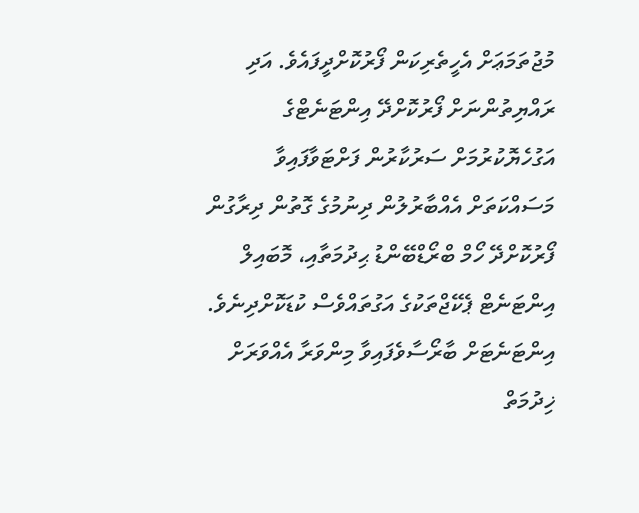މުޖުތަމަޢަށް އެހީތެރިކަން ފޯރުކޮށްދީފައެވެ. އަދި ރައްޔިތުންނަށް ފޯރުކޮށްދޭ އިންޓަނެޓްގެ އަގުހެޔޮކުރުމަށް ސަރުކާރުން ފަށްޓަވާފައިވާ މަސައްކަތަށް އެއްބާރުލުން ދިނުމުގެ ގޮތުން ދިރާގުން ފޯރުކޮށްދޭ ހޯމް ބްރޯޑްބޭންޑު ޙިދުމަތާއި، މޮބައިލް އިންޓަނެޓް ޕެކޭޖްތަކުގެ އަގުތައްވެސް ކުޑަކޮށްދިނެވެ.
އިންޓަނެޓަށް ބާރޯސާވެފައިވާ މިންވަރާ އެއްވަރަށް ޚިދުމަތް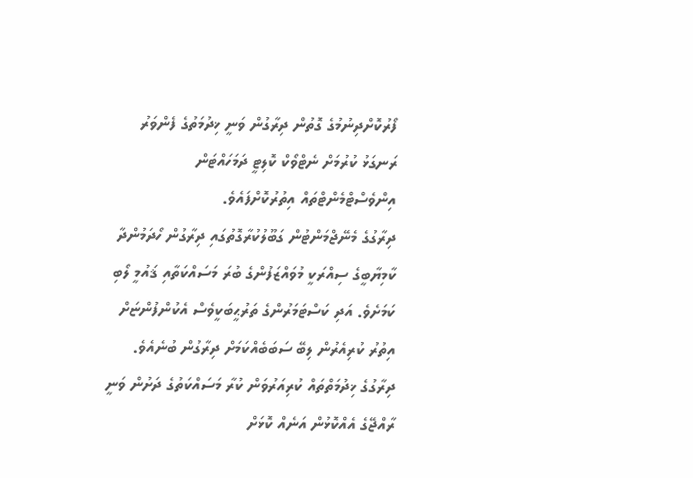ފޯރުކޮށްދިނުމުގެ ގޮތުން ދިރާގުން ވަނީ ޚިދުމަތުގެ ފެންވަރު ރަނގަޅު ކުރުމަށް ނެޓްވޯކް ކޮލިޓީ ދަމަހައްޓަން އިންވެސްޓްމެންޓްތައް އިތުރުކޮށްފައެވެ.
ދިރާގުގެ މެނޭޖްމަންޓުން ގަބޫލުކުރާގޮތުގައި ދިރާގުން ހޯދަމުންދާ ކާމިޔާބީގެ ސިއްރަކީ މުވައްޒަފުންގެ ބުރަ މަސައްކަތާއި ޤައުމީ ލޯބި ކަމަށެވެ. އަދި ކަސްޓަމަރުންގެ ތަރުޙީބަކީވެސް އެކުންފުންޏަށް އިތުރު ކުރިއެރުން ލިބޭ ސަބަބެއްކަމަށް ދިރާގުން ބުނެއެވެ. ދިރާގުގެ ޚިދުމަތްތައް ކުރިއަރުވަން ކުރާ މަސައްކަތުގެ ދަށުން ވަނީ ރާއްޖޭގެ އެއްކޮޅުން އަނެއް ކޮޅަށް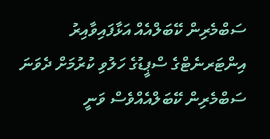ސަބްމެރިން ކޭބަލްއެއް އަޅާފައިވާއިރު އިންޓަރނެޓްގެ ސްޕީޑުގެ ހަލުވި ކުރުމަށް ދެވަނަ ސަބްމެރިން ކޭބަލްއެއްވެސް ވަނީ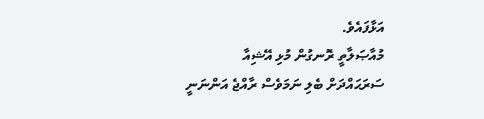އަޅާފައެވެ.
މުއާޞަލާތީ ރޮނގުން މުޅި އޭޝިއާ ސަރަޙައްދަށް ބެލި ނަމަވެސް ރާއްޖެ އަންނަނީ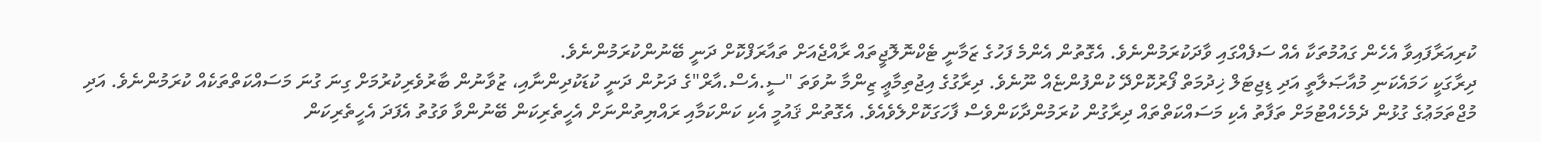ކުރިއަރާފައިވާ އެހެން ގައުމުތަކާ އެއް ސަފެއްގައި ވާދަކުރަމުންނެވެ. އެގޮތުން އެންމެ ފަހުގެ ޒަމާނީ ޓެކްނޮލޮޖީތައް ރާއްޖެއަށް ތައާރަފްކޮށް ދަނީ ބޭނުންކުރަމުންނެވެ.
ދިރާގަކީ ހަމައެކަނި މުއާޞަލާތީ އަދި ޑިޖިޓަލް ޚިދުމަތް ފޯރުކޮށްދޭ ކުންފުންޏެއް ނޫނެވެ. ދިރާގުގެ އިޖުތިމާޢީ ޒިންމާ ނުވަތަ "ސީ.އެސް.އާރް"ގެ ދަށުން ދަނީ ކުޑަކުދިންނާއި، ޒުވާނުން ބާރުވެރިކުރުމަށް ގިނަ ގުނަ މަސައްކަތްތަކެއް ކުރަމުންނެވެ. އަދި މުޖްތަމަޢުގެ ގުޅުން ދެމެހެއްޓުމަށް ތަފާތު އެކި މަސައްކަތްތައް ދިރާގުން ކުރަމުންދާކަންވެސް ފާހަގަކޮށްލެވެއެވެ. އެގޮތުން ޤައުމީ އެކި ކަންކަމާއި ރައްޔިތުންނަށް އެހީތެރިކަން ބޭނުންވާ ވަގުތު އެފަދަ އެހީތެރިކަން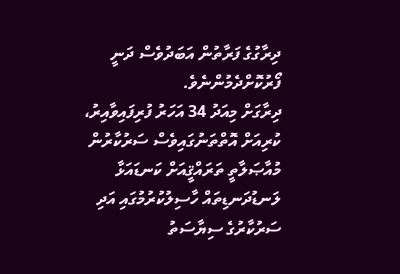ދިރާގުގެ ފަރާތުން އަބަދުވެސް ދަނީ ފޯރުކޮށްދެމުންނެވެ.
ދިރާގަށް މިއަދު 34 އަހަރު ފުރިފައިވާއިރު، ކުރިއަށް އޮތްތަނުގައިވެސް ސަރުކާރުން މުއާޞަލާތީ ތަރައްޤީއަށް ކަނޑައަޅާ ލަނޑުދަނޑިތައް ހާސިލުކުރުމުގައި އަދި ސަރުކާރުގެ ސިޔާސަތު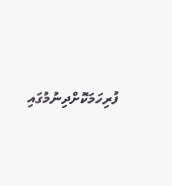ފުރިހަމަކޮށްދިނުމުގައި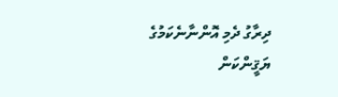ދިރާގު ދެމި އޮންނާނެކަމުގެ ޔަޤީންކަން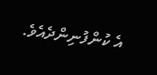އެ ކުންފުނިންދެއެވެ.